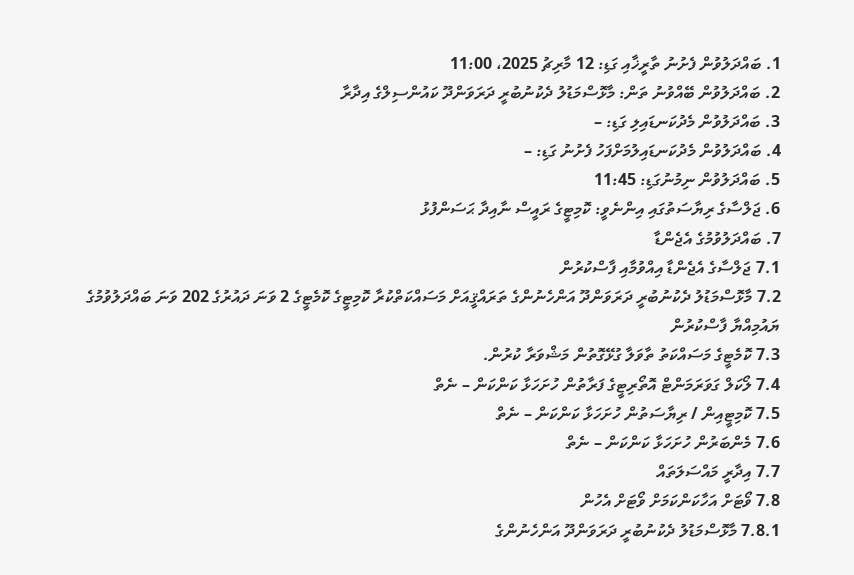1. ބައްދަލުވުން ފެށުނު ތާރީޚާއި ގަޑި: 12 މާރިޗު 2025، 11:00
2. ބައްދަލުވުން ބޭއްވުނު ތަން: މާޅޮސްމަޑުލު ދެކުނުބުރީ ދަރަވަންދޫ ކައުންސިލްގެ އިދާރާ
3. ބައްދަލުވުން މެދުކަނޑައިލި ގަޑި: –
4. ބައްދަލުވުން މެދުކަނޑައިލުމަށްފަހު ފެށުނު ގަޑި: –
5. ބައްދަލުވުން ނިމުނުގަޑި: 11:45
6. ޖަލްސާގެ ރިޔާސަތުގައި އިންނެވީ: ކޮމިޓީގެ ރައީސް ނާއިދާ ޙަސަންފުޅު
7. ބައްދަލުވުމުގެ އެޖެންޑާ
7.1 ޖަލްސާގެ އެޖެންޑާ އިއްވުމާއި ފާސްކުރުން
7.2 މާޅޮސްމަޑުލު ދެކުނުބުރީ ދަރަވަންދޫ އަންހެނުންގެ ތަރައްޤީއަށް މަސައްކަތްކުރާ ކޮމިޓީގެ ކޮމެޓީގެ 2 ވަނަ ދައުރުގެ 202 ވަނަ ބައްދަލުވުމުގެ ޔައުމިއްޔާ ފާސްކުރުން
7.3 ކޮމެޓީގެ މަސައްކަތު ތާވަލާ ގުޅޭގޮތުން މަޝްވަރާ ކުރުން.
7.4 ލޯކަލް ގަވަރަމަންޓް އޮތޯރިޓީގެ ފަރާތުން ހުށަހަޅާ ކަންކަން – ނެތް
7.5 ކޮމިޓީއިން / ރިޔާސަތުން ހުށަހަޅާ ކަންކަން – ނެތް
7.6 މެންބަރުން ހުށަހަޅާ ކަންކަން – ނެތް
7.7 އިދާރީ މައްސަލަތައް
7.8 ވޯޓަށް އަހާކަންކަމަށް ވޯޓަށް އެހުން
7.8.1 މާޅޮސްމަޑުލު ދެކުނުބުރީ ދަރަވަންދޫ އަންހެނުންގެ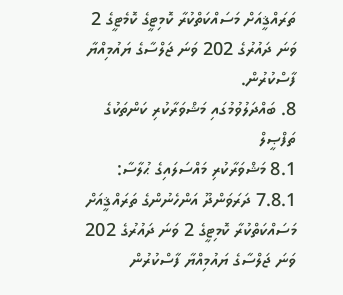ތަރައްޤީއަށް މަސައްކަތްކުރާ ކޮމިޓީގެ ކޮމެޓީގެ 2 ވަނަ ދައުރުގެ 202 ވަނަ ޖަލްސާގެ ޔައުމިއްޔާ ފާސްކުރުން.
8. ބައްދަލުވުމުގައި މަޝްވަރާކުރި ކަންތަކުގެ ތަފްޞީލް
8.1 މަޝްވަރާކުރި މައްސަލައިގެ ޙުލާސާ:
7.8.1 ދަރަވަންދޫ އަންހެނުންގެ ތަރައްޤީއަށް މަސައްކަތްކުރާ ކޮމިޓީގެ 2 ވަނަ ދައުރުގެ 202 ވަނަ ޖަލްސާގެ ޔައުމިއްޔާ ފާސްކުރުން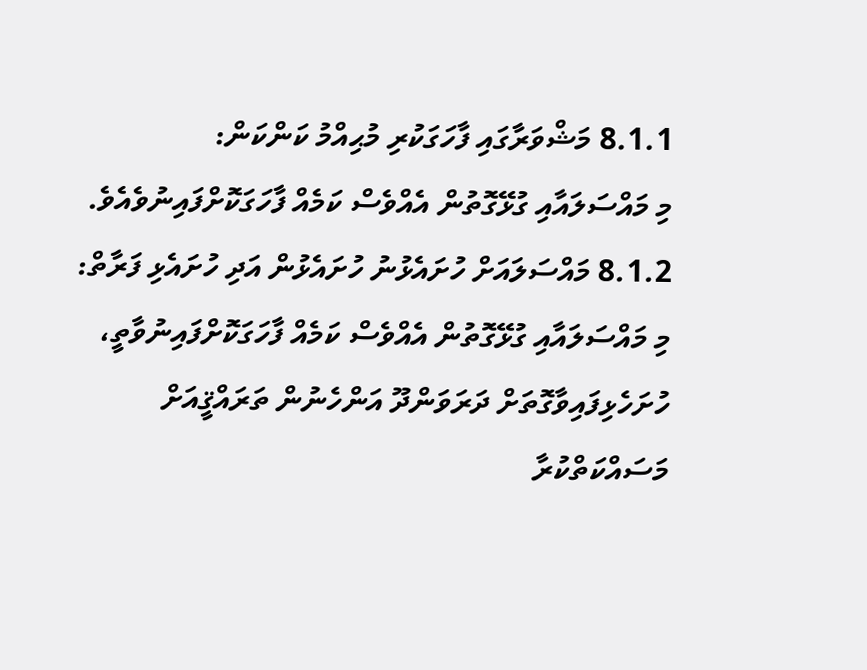8.1.1 މަޝްވަރާގައި ފާހަގަކުރި މުޙިއްމު ކަންކަން:
މި މައްސަލައާއި ގުޅޭގޮތުން އެއްވެސް ކަމެއް ފާހަގަކޮށްފައިނުވެއެވެ.
8.1.2 މައްސަލައަށް ހުށައެޅުނު ހުށައެޅުން އަދި ހުށައެޅި ފަރާތް:
މި މައްސަލައާއި ގުޅޭގޮތުން އެއްވެސް ކަމެއް ފާހަގަކޮށްފައިނުވާތީ، ހުށަހެޅިފައިވާގޮތަށް ދަރަވަންދޫ އަންހެނުން ތަރައްޤީއަށް މަސައްކަތްކުރާ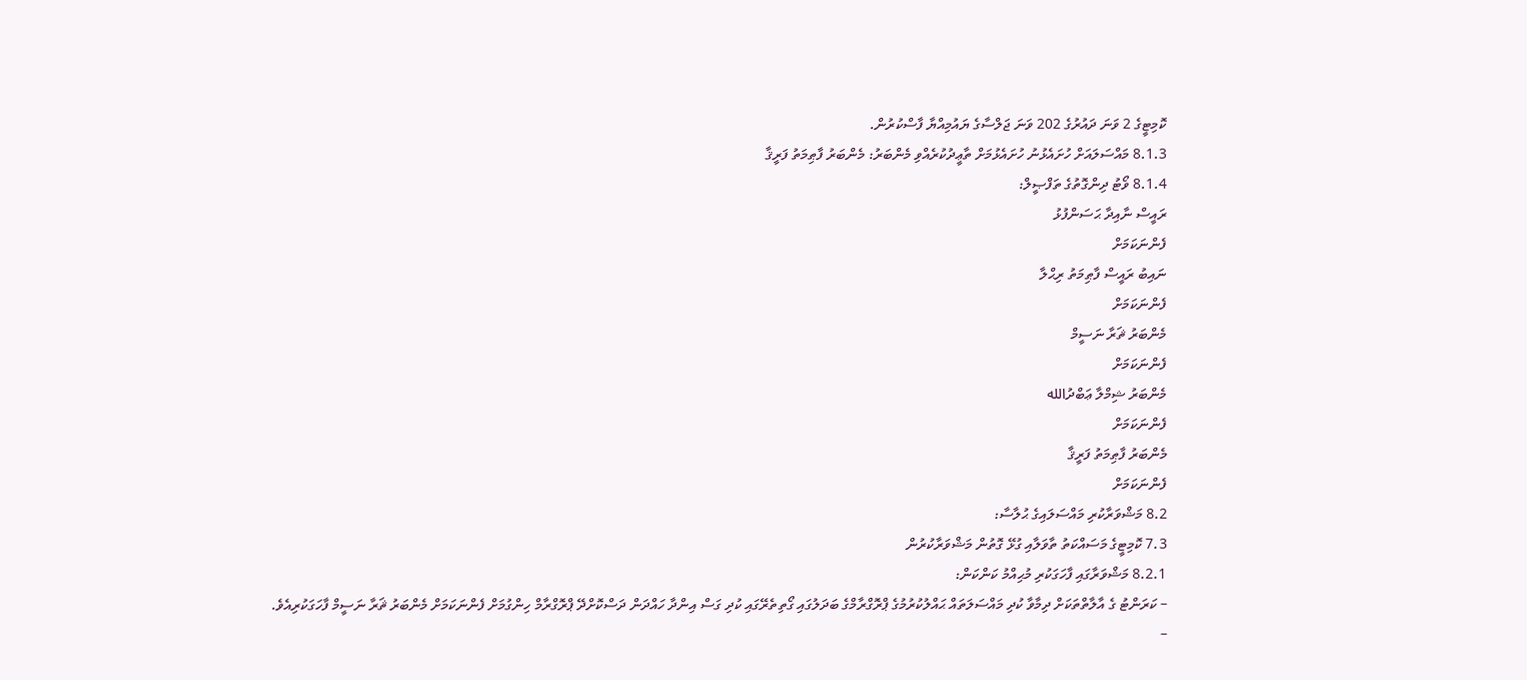ކޮމިޓީގެ 2 ވަނަ ދައުރުގެ 202 ވަނަ ޖަލްސާގެ ޔައުމިއްޔާ ފާސްކުރުން.
8.1.3 މައްސަލައަށް ހުށައެޅުނު ހުށައެޅުމަށް ތާޢީދުކުރެއްވި މެންބަރު: މެންބަރު ފާޠިމަތު ފަރީޤާ
8.1.4 ވޯޓު ދިންގޮތުގެ ތަފްޞީލް:
ރައީސް ނާއިދާ ޙަސަންފުޅު
ފެންނަކަމަށް
ނައިބު ރައީސް ފާޠިމަތު ރިޙްލާ
ފެންނަކަމަށް
މެންބަރު ޘަރާ ނަސީމް
ފެންނަކަމަށް
މެންބަރު ޝިމްލާ ޢަބްދުالله
ފެންނަކަމަށް
މެންބަރު ފާޠިމަތު ފަރީޤާ
ފެންނަކަމަށް
8.2 މަޝްވަރާކުރި މައްސަލައިގެ ޙުލާސާ:
7.3 ކޮމިޓީގެ މަސައްކަތު ތާވަލާއި ގުޅޭ ގޮތުން މަޝްވަރާކުރުން
8.2.1 މަޝްވަރާގައި ފާހަގަކުރި މުޙިއްމު ކަންކަން:
– ކަރަންޓު ގެ އާލާތްތަކަށް ދިމާވާ ކުދި މައްސަލަތައް ޙައްލުކުރުމުގެ ޕްރޮގްރާމްގެ ބަދަލުގައި ގޯތިތެރޭގައި ކުދި ގަސް އިންދާ ހައްދަން ދަސްކޮށްދޭ ޕްރޮގްރާމް ހިންގުމަށް ފެންނަކަމަށް މެންބަރު ޘަރާ ނަސީމް ފާހަގަކުރިއެވެ.
–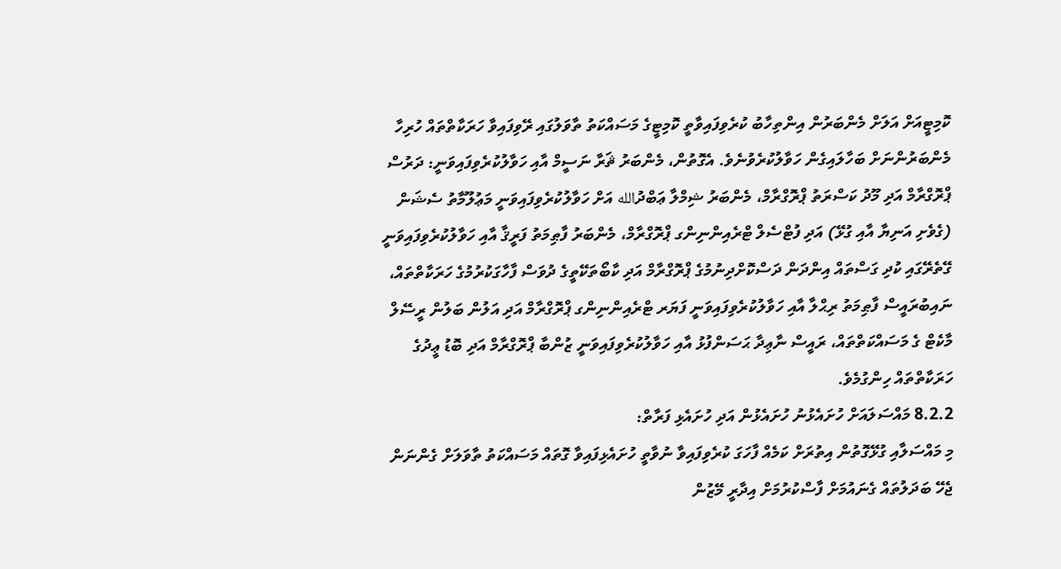ކޮމިޓީއަށް އަލަށް މެންބަރުން އިންތިހާބު ކުރެވިފައިވާތީ ކޮމިޓީގެ މަސައްކަތު ތާވަލުގައި ރޭވިފައިވާ ހަރަކާތްތައް ހުރިހާ މެންބަރުންނަށް ބަހާލައިގެން ހަވާލުކުރެވުނެވެ. އެގޮތުން، މެންބަރު ޘަރާ ނަސީމް އާއި ހަވާލުކުރެވިފައިވަނީ: ދަރުސް ޕްރޮގްރާމް އަދި މޫދު ކަސްރަތު ޕްރޮގްރާމް، މެންބަރު ޝިމްލާ ޢަބްދުالله އަށް ހަވާލުކުރެވިފައިވަނީ މަޢުލޫމާތު ސެޝަން (ގެވެށި އަނިޔާ އާއި ގުޅޭ) އަދި ފުޓްސެލް ޓްރެއިންނިންގ ޕްރޮގްރާމް، މެންބަރު ފާޠިމަތު ފަރީޤާ އާއި ހަވާލުކުރެވިފައިވަނީ ގޭތެރޭގައި ކުދި ގަސްތައް އިންދަން ދަސްކޮށްދިނުމުގެ ޕްރޮގްރާމް އަދި ކާބޯތަކޭތީގެ ދުވަސް ފާހާގަކުރުމުގެ ހަރަކާތްތައް، ނައިބުރައީސް ފާޠިމަތު ރިޙްލާ އާއި ހަވާލުކުރެވިފައިވަނީ ފަޔަރ ޓްރެއިންނިންގ ޕްރޮގްރާމް އަދި އަލުން ބަލުން ރީސޭލް މާކެޓް ގެ މަސައްކަތްތައް، ރައީސް ނާޢިދާ ޙަސަންފުޅު އާއި ހަވާލުކުރެވިފައިވަނީ ޒުންބާ ޕްރޮގްރާމް އަދި ބޮޑު ޢީދުގެ ހަރަކާތްތައް ހިންގުމެވެ.
8.2.2 މައްސަލައަށް ހުށައެޅުނު ހުށައެޅުން އަދި ހުށައެޅި ފަރާތް:
މި މައްސަލާއި ގުޅޭގޮތުން އިތުރަށް ކަމެއް ފާހަގަ ކުރެވިފައިވާ ނުވާތީ ހުށައެޅިފައިވާ ގޮތައް މަސައްކަތު ތާވަލަށް ގެންނަން ޖެހޭ ބަދަލުތައް ގެނައުމަށް ފާސްކުރުމަށް އިދާރީ މޭޒުން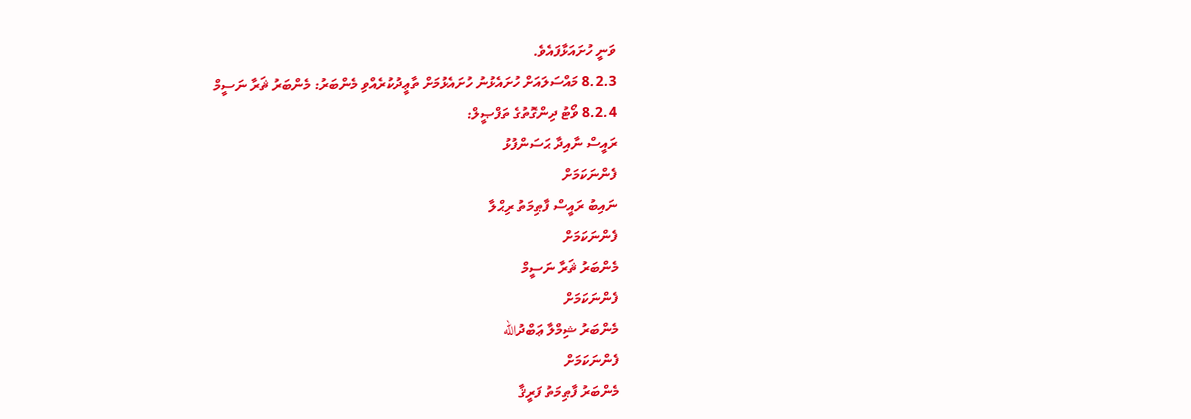ވަނީ ހުށައަޅާފައެވެ.
8.2.3 މައްސަލައަށް ހުށައެޅުނު ހުށައެޅުމަށް ތާޢީދުކުރެއްވި މެންބަރު: މެންބަރު ޘަރާ ނަސީމް
8.2.4 ވޯޓު ދިންގޮތުގެ ތަފްޞީލް:
ރައީސް ނާއިދާ ޙަސަންފުޅު
ފެންނަކަމަށް
ނައިބު ރައީސް ފާޠިމަތު ރިޙްލާ
ފެންނަކަމަށް
މެންބަރު ޘަރާ ނަސީމް
ފެންނަކަމަށް
މެންބަރު ޝިމްލާ ޢަބްދުالله
ފެންނަކަމަށް
މެންބަރު ފާޠިމަތު ފަރީޤާ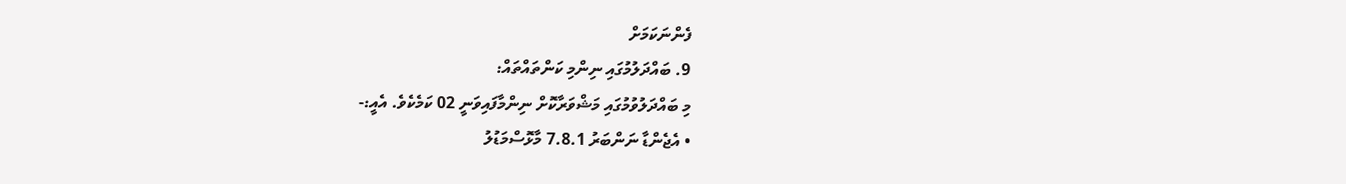ފެންނަކަމަށް
9. ބައްދަލުމުގައި ނިންމި ކަންތައްތައް:
މި ބައްދަލުވުމުގައި މަޝްވަރާކޮށް ނިންމާފައިވަނީ 02 ކަމެކެވެ. އެއީ:-
• އެޖެންޑާ ނަންބަރު 7.8.1 މާޅޮސްމަޑުލު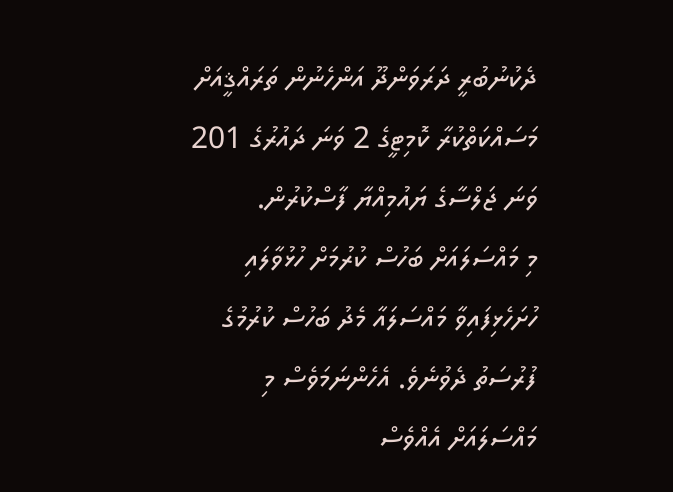ދެކުނުބުރީ ދަރަވަންދޫ އަންހެނުން ތަރައްޤީއަށް މަސައްކަތްކުރާ ކޮމިޓީގެ 2 ވަނަ ދައުރުގެ 201 ވަނަ ޖަލްސާގެ ޔައުމިއްޔާ ފާސްކުރުން.
މި މައްސަލައަށް ބަހުސް ކުރުމަށް ހުޅުވާލައި ހުށަހެޅިފައިވާ މައްސަލައާ މެދު ބަހުސް ކުރުމުގެ ފުރުސަތު ދެވުނެވެ. އެހެންނަމަވެސް މި މައްސަލައަށް އެއްވެސް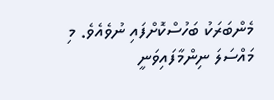މެންބަރަކު ބަހުސްކޮށްފައި ނުވެއެވެ. މި މައްސަލަ ނިންމާފައިވަނީ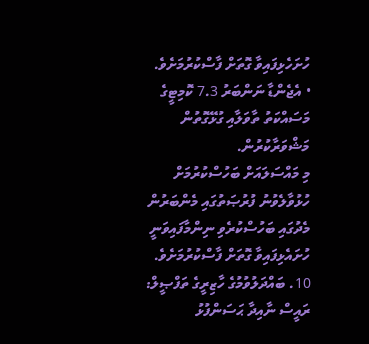ހުށަހެޅިފައިވާ ގޮތަށް ފާސްކުރުމަށެވެ.
• އެޖެންޑާ ނަންބަރު 7.3 ކޮމިޓީގެ މަސައްކަތު ތާވަލާއި ގުޅޭގޮތުން މަޝްވަރާކުރުން.
މި މައްސަލައަށް ބަހުސްކުރުމަށް ހުޅުވާލެވުނު ފުރުޞަތުގައި މެންބަރުން މެދުގައި ބަހުސްކުރެވި ނިންމާފައިވަނީ ހުށައެޅިފައިވާ ގޮތަށް ފާސްކުރުމަށެވެ.
10. ބައްދަލުވުމުގެ ހާޒިރީގެ ތަފްޞީލް:
ރައީސް ނާއިދާ ޙަސަންފުޅު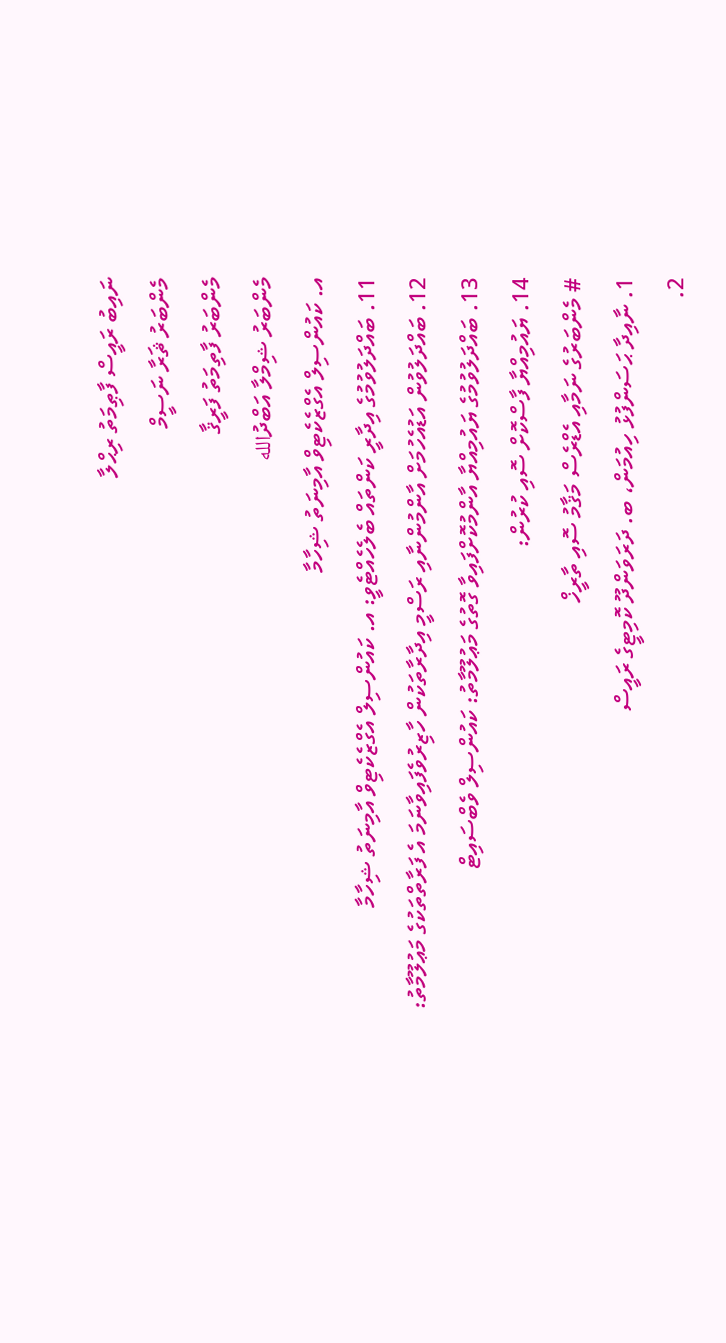ނައިބު ރައީސް ފާޠިމަތު ރިޙްލާ
މެންބަރު ޘަރާ ނަސީމް
މެންބަރު ފާތިމަތު ފަރީޤާ
މެންބަރު ޝިމްލާ އަބްދުالله
އ. ކައުންސިލް އެގްޒެކެޓިވް އާމިނަތު ޝިހާމާ
11. ބައްދަލުވުމުގެ އިދާރީ ކަންތައް ބެލެހެއްޓެވީ: އ. ކައުންސިލް އެގްޒެކެޓިވް އާމިނަތު ޝިހާމާ
12. ބައްދަލުވުން އަޑުއެހުމަށް އާންމުންނާއި ރަސްމީ އިދާރާތަކުން ހާޒިރުވެފައިވާނަމަ އެ ފަރާތްތަކުގެ މަޢުލޫމާތު:
13. ބައްދަލުވުމުގެ ޔައުމިއްޔާ އާންމުކޮށްފައިވާ ގޮތުގެ މަޢުލޫމާތު: ކައުންސިލް ވެބްސައިޓް
14. ޔައުމިއްޔާ ފާސްކޮށް ސޮއި ކުރުން:
# މެންބަރުގެ ނަމާއި އެޑްރެސް މަޤާމު ސޮއި ތާރީޚް
1. ނާއިދާ ޙަސަންފުޅު ހިއުމަން، ބ. ދަރަވަންދޫ ކޮމިޓީގެ ރައީސް
2.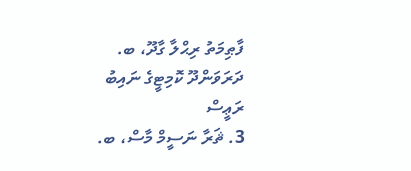ފާޠިމަތު ރިޙްލާ ގާދޫ، ބ. ދަރަވަންދޫ ކޮމިޓީގެ ނައިބު ރަޢީސް
3. ޘަރާ ނަސީމް މާސް، ބ.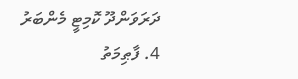ދަރަވަންދޫ ކޮމިޓީ މެންބަރު
4. ފާޠިމަތު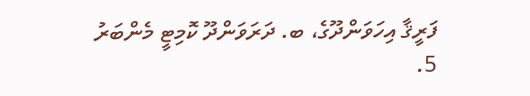ފަރީޤާ އިހަވަންދޫގެ، ބ. ދަރަވަންދޫ ކޮމިޓީ މެންބަރު
5.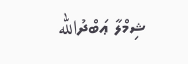ޝިމްލާ ޢަބްދުالله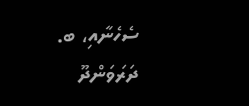ސެހެނާއި، ބ. ދަރަވަންދޫ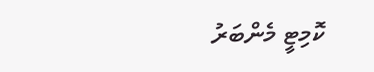ކޮމިޓީ މެންބަރު